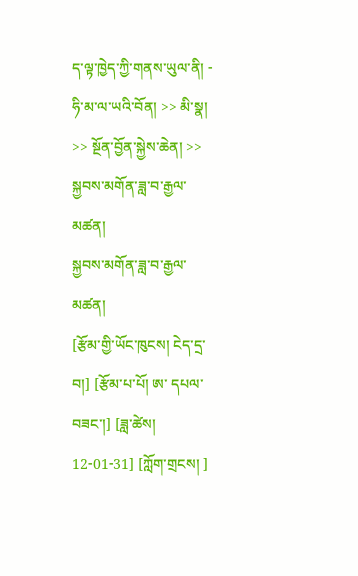ད་ལྟ་ཁྱེད་ཀྱི་གནས་ཡུལ་ནི། - ཧི་མ་ལ་ཡའི་བོན། >> མི་སྣ། >> སྔོན་བྱོན་སྐྱེས་ཆེན། >> སྐྱབས་མགོན་ཟླ་བ་རྒྱལ་མཚན།
སྐྱབས་མགོན་ཟླ་བ་རྒྱལ་མཚན།
[རྩོམ་གྱི་ཡོང་ཁུངས། ངེད་དྲ་བ།] [རྩོམ་པ་པོ། ཨ་ དཔལ་བཟང་།] [ཟླ་ཚེས། 12-01-31] [ཀློག་གྲངས། ]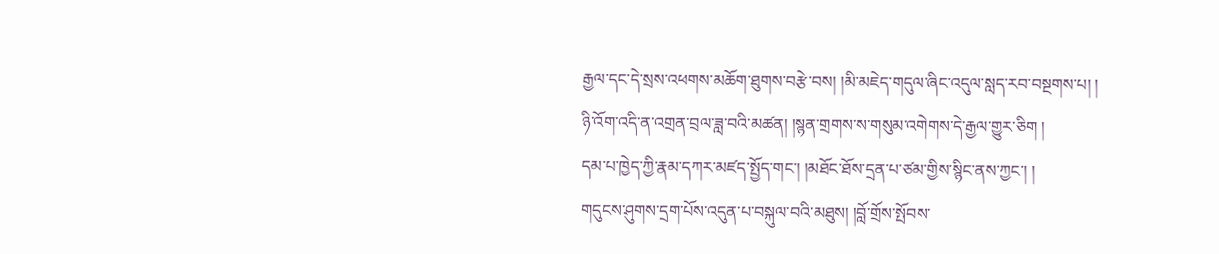རྒྱལ་དང་དེ་སྲས་འཕགས་མཆོག་ཐུགས་བརྩེ་བས། །མི་མཇེད་གདུལ་ཞིང་འདུལ་སླད་རབ་བསྔགས་པ། །
ཉི་འོག་འདི་ན་འགྲན་བྲལ་ཟླ་བའི་མཚན། །སྙན་གྲགས་ས་གསུམ་འགེགས་དེ་རྒྱལ་གྱུར་ཅིག །
དམ་པ་ཁྱེད་ཀྱི་རྣམ་དཀར་མཛད་སྤྱོད་གང་། །མཐོང་ཐོས་དྲན་པ་ཙམ་གྱིས་སྙིང་ནས་ཀྱང་། །
གདུངས་ཤུགས་དྲག་པོས་འདུན་པ་བསྐུལ་བའི་མཐུས། །བློ་གྲོས་སྤོབས་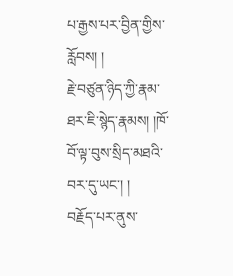པ་རྒྱས་པར་བྱིན་གྱིས་རློབས། །
རྗེ་བཙུན་ཉིད་ཀྱི་རྣམ་ཐར་ཇི་སྙེད་རྣམས། །ཁོ་བོ་ལྟ་བུས་སྲིད་མཐའི་བར་དུ་ཡང་། །
བརྗོད་པར་ནུས་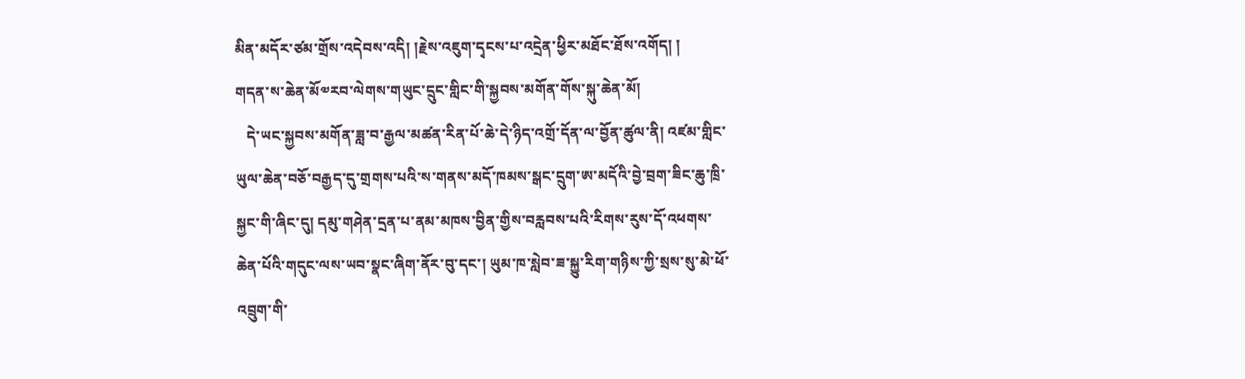མིན་མདོར་ཙམ་གྲོས་འདེབས་འདི། །རྗེས་འཇུག་དྭངས་པ་འདྲེན་ཕྱིར་མཐོང་ཐོས་འགོད། །
གདན་ས་ཆེན་མོ༧རབ་ལེགས་གཡུང་དྲུང་གླིང་གི་སྐྱབས་མགོན་གོས་སྐུ་ཆེན་མོ།
   དེ་ཡང་སྐྱབས་མགོན་ཟླ་བ་རྒྱལ་མཚན་རིན་པོ་ཆེ་དེ་ཉིད་འགྲོ་དོན་ལ་བྱོན་ཚུལ་ནི། འཛམ་གླིང་ཡུལ་ཆེན་བཅོ་བརྒྱད་དུ་གྲགས་པའི་ས་གནས་མདོ་ཁམས་སྒང་དྲུག་ཨ་མདོའི་བྱེ་བྲག་ཟིང་ཆུ་ཁྲི་སྐྱང་གི་ཞིང་དུ། དམུ་གཤེན་དྲན་པ་ནམ་མཁས་བྱིན་གྱིས་བརླབས་པའི་རིགས་རུས་དོ་འཕགས་ཆེན་པོའི་གདུང་ལས་ཡབ་སྣང་ཞིག་ནོར་བུ་དང་། ཡུམ་ཁ་སླེབ་ཟ་སྐྱུ་རིག་གཉིས་ཀྱི་སྲས་སུ་མེ་ཕོ་འབྲུག་གི་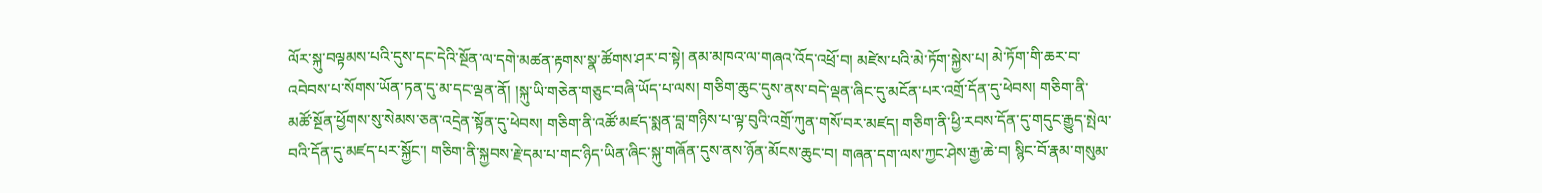ལོར་སྐུ་བལྟམས་པའི་དུས་དང་དེའི་སྔོན་ལ་དགེ་མཚན་རྟགས་སྣ་ཚོགས་ཤར་བ་སྟེ། ནམ་མཁའ་ལ་གཞའ་འོད་འཕྲོ་བ། མཛེས་པའི་མེ་ཏོག་སྐྱེས་པ། མེ་ཏོག་གི་ཆར་བ་འབེབས་པ་སོགས་ཡོན་ཏན་དུ་མ་དང་ལྡན་ནོ། །སྐུ་ཡི་གཅེན་གཅུང་བཞི་ཡོད་པ་ལས། གཅིག་ཆུང་དུས་ནས་བདེ་ལྡན་ཞིང་དུ་མངོན་པར་འགྲོ་དོན་དུ་ཕེབས། གཅིག་ནི་མཚོ་སྔོན་ཕྱོགས་སུ་སེམས་ཅན་འདྲེན་སྟོན་དུ་ཕེབས། གཅིག་ནི་འཚོ་མཛད་སྨན་བླ་གཉིས་པ་ལྟ་བུའི་འགྲོ་ཀུན་གསོ་བར་མཛད། གཅིག་ནི་ཕྱི་རབས་དོན་དུ་གདུང་རྒྱུད་སྤེལ་བའི་དོན་དུ་མཛད་པར་སྐྱོང་། གཅིག་ནི་སྐྱབས་རྗེ་དམ་པ་གང་ཉིད་ཡིན་ཞིང་སྐུ་གཞོན་དུས་ནས་ཉོན་མོངས་ཆུང་བ། གཞན་དག་ལས་ཀྱང་ཤེས་རྒྱ་ཆེ་བ། སྙིང་བོ་རྣམ་གསུམ་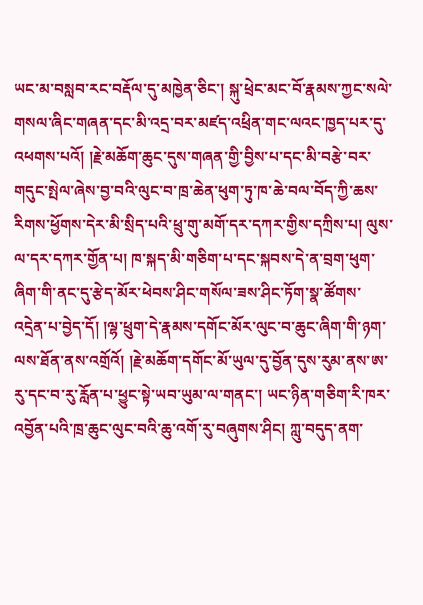ཡང་མ་བསླབ་རང་བརྡོལ་དུ་མཁྱེན་ཅིང་། སྐུ་ཕྲེང་མང་བོ་རྣམས་ཀྱང་སལེ་གསལ་ཞིང་གཞན་དང་མི་འདྲ་བར་མཛད་འཕྲིན་གང་ལའང་ཁྱད་པར་དུ་འཕགས་པའོ། །རྗེ་མཆོག་ཆུང་དུས་གཞན་གྱི་བྱིས་པ་དང་མི་བརྩེ་བར་གདུང་སྤེལ་ཞེས་བྱ་བའི་ལུང་བ་ཁྲ་ཆེན་ཕུག་ཏུ་ཁ་ཆེ་བལ་བོད་ཀྱི་ཆས་རིགས་ཕྱོགས་དེར་མི་སྲིད་པའི་ཕྲུ་གུ་མགོ་དར་དཀར་གྱིས་དཀྲིས་པ། ལུས་ལ་དར་དཀར་གྱོན་པ། ཁ་སྐད་མི་གཅིག་པ་དང་སྐབས་དེ་ན་བྲག་ཕུག་ཞིག་གི་ནང་དུ་རྩེད་མོར་ཕེབས་ཤིང་གསོལ་ཟས་ཤིང་ཏོག་སྣ་ཚོགས་འདྲེན་པ་བྱེད་དོ། །ལྷ་ཕྲུག་དེ་རྣམས་དགོང་མོར་ལུང་བ་ཆུང་ཞིག་གི་ཉག་ལས་ཐོན་ནས་འགྲོའོ། །རྗེ་མཆོག་དགོང་མོ་ཡུལ་དུ་བྱོན་དུས་རུམ་ནས་ཨ་རུ་དང་བ་རུ་རློན་པ་ཕྱུང་སྟེ་ཡབ་ཡུམ་ལ་གནང་། ཡང་ཉིན་གཅིག་རི་ཁར་འབྱོན་པའི་ཁྲ་ཆུང་ལུང་བའི་ཆུ་འགོ་རུ་བཞུགས་ཤིང། ཀླུ་བདུད་ནག་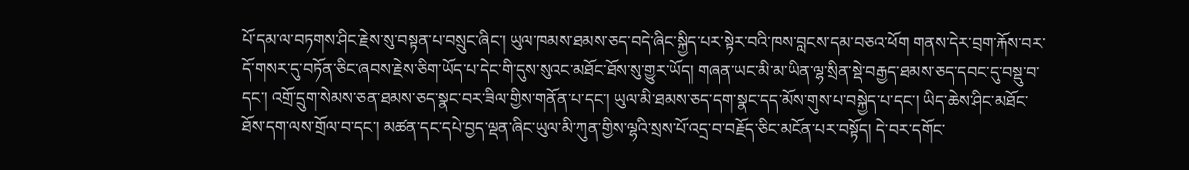པོ་དམ་ལ་བཏགས་ཤིང་རྗེས་སུ་བསྟན་པ་བསྲུང་ཞིང་། ཡུལ་ཁམས་ཐམས་ཅད་བདེ་ཞིང་སྐྱིད་པར་སྟེར་བའི་ཁས་བླངས་དམ་བཅའ་ཕོག གནས་དེར་བྲག་རྐོས་བར་དོ་གསར་དུ་བཏོན་ཅིང་ཞབས་རྗེས་ཅིག་ཡོད་པ་དེང་གི་དུས་སུའང་མཐོང་ཐོས་སུ་གྱུར་ཡོད། གཞན་ཡང་མི་མ་ཡིན་ལྷ་སྲིན་སྡེ་བརྒྱད་ཐམས་ཅད་དབང་དུ་བསྡུ་བ་དང་། འགྲོ་དྲུག་སེམས་ཅན་ཐམས་ཅད་སྣང་བར་ཟིལ་གྱིས་གནོན་པ་དང་། ཡུལ་མི་ཐམས་ཅད་དག་སྣང་དད་མོས་གུས་པ་བསྐྱེད་པ་དང་། ཡིད་ཆེས་ཤིང་མཐོང་ཐོས་དག་ལས་གྲོལ་བ་དང་། མཚན་དང་དཔེ་བྱད་ལྡན་ཞིང་ཡུལ་མི་ཀུན་གྱིས་ལྷའི་སྲས་པོ་འདྲ་བ་བརྗོད་ཅིང་མངོན་པར་བསྟོད། དེ་བར་དགོང་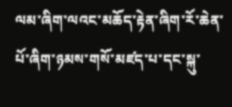ལམ་ཞིག་ལའང་མཆོད་རྟེན་ཞིག་རོ་ཆེན་པོ་ཞིག་ཉམས་གསོ་མཛད་པ་དང་སྐུ་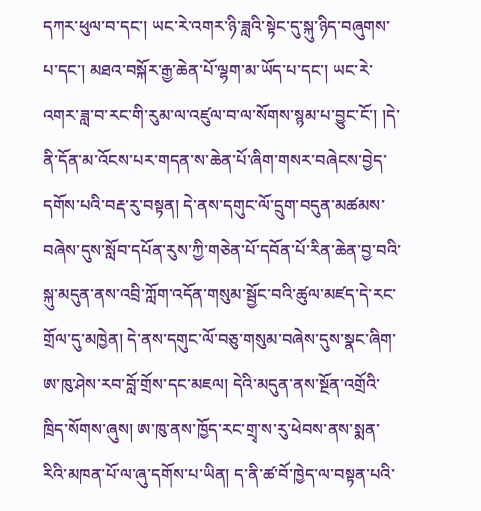དཀར་ཕུལ་བ་དང་། ཡང་རེ་འགར་ཉི་ཟླའི་སྟེང་དུ་སྐུ་ཉིད་བཞུགས་པ་དང་། མཐའ་བསྐོར་རྒྱ་ཆེན་པོ་ལྷག་མ་ཡོད་པ་དང་། ཡང་རེ་འགར་ཟླ་བ་རང་གི་རུམ་ལ་འཛུལ་བ་ལ་སོགས་སྙམ་པ་བྱུང་ངོ་། །དེ་ནི་དོན་མ་འོངས་པར་གདན་ས་ཆེན་པོ་ཞིག་གསར་བཞེངས་བྱེད་དགོས་པའི་བརྡ་རུ་བསྟན། དེ་ནས་དགུང་ལོ་དྲུག་བདུན་མཚམས་བཞེས་དུས་སློབ་དཔོན་རུས་ཀྱི་གཅེན་པོ་དབོན་པོ་རིན་ཆེན་བྱ་བའི་སྐུ་མདུན་ནས་འབྲི་ཀློག་འདོན་གསུམ་སྦྱོང་བའི་ཚུལ་མཛད་དེ་རང་གྲོལ་དུ་མཁྱེན། དེ་ནས་དགུང་ལོ་བཅུ་གསུམ་བཞེས་དུས་སྣང་ཞིག་ཨ་ཁུ་ཤེས་རབ་བློ་གྲོས་དང་མཇལ། དེའི་མདུན་ནས་སྔོན་འགྲོའི་ཁྲིད་སོགས་ཞུས། ཨ་ཁུ་ནས་ཁྱོད་རང་གྲྭ་ས་རུ་ཕེབས་ནས་སྨན་རིའི་མཁན་པོ་ལ་ཞུ་དགོས་པ་ཡིན། ད་ནི་ཚ་བོ་ཁྱེད་ལ་བསྟན་པའི་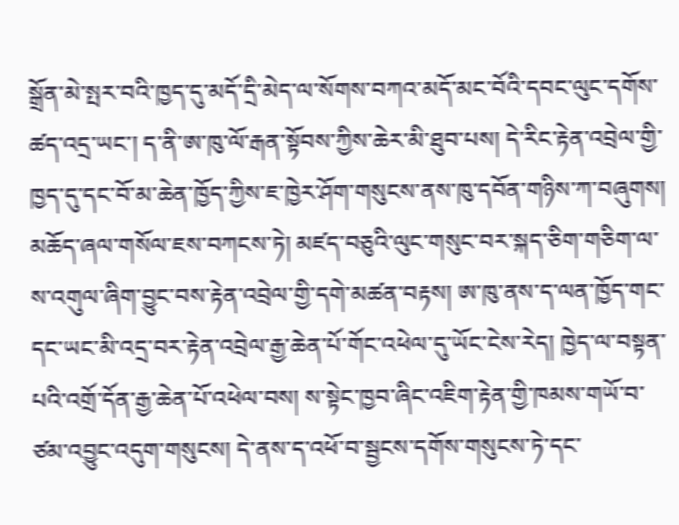སྒྲོན་མེ་སྤར་བའི་ཁྱད་དུ་མདོ་དྲི་མེད་ལ་སོགས་བཀའ་མདོ་མང་བོའི་དབང་ལུང་དགོས་ཚད་འདྲ་ཡང་། ད་ནི་ཨ་ཁུ་ལོ་རྒན་སྟོབས་ཀྱིས་ཆེར་མི་ཐུབ་པས། དེ་རིང་རྟེན་འབྲེལ་གྱི་ཁྱད་དུ་དང་བོ་མ་ཆེན་ཁྱོད་ཀྱིས་ཇ་ཁྱེར་ཤོག་གསུངས་ནས་ཁུ་དབོན་གཉིས་ཀ་བཞུགས། མཆོད་ཞལ་གསོལ་ཇས་བཀངས་ཏེ། མཛད་བཅུའི་ལུང་གསུང་བར་སྐད་ཅིག་གཅིག་ལ་ས་འགུལ་ཞིག་བྱུང་བས་རྟེན་འབྲེལ་གྱི་དགེ་མཚན་བརྟས། ཨ་ཁུ་ནས་ད་ལན་ཁྱོད་གང་དང་ཡང་མི་འདྲ་བར་རྟེན་འབྲེལ་རྒྱ་ཆེན་པོ་གོང་འཕེལ་དུ་ཡོང་ངེས་རེད། ཁྱེད་ལ་བསྟན་པའི་འགྲོ་དོན་རྒྱ་ཆེན་པོ་འཕེལ་བས། ས་སྟེང་ཁྱབ་ཞིང་འཇིག་རྟེན་གྱི་ཁམས་གཡོ་བ་ཙམ་འབྱུང་འདུག་གསུངས། དེ་ནས་ད་འཕོ་བ་སྦྱངས་དགོས་གསུངས་ཏེ་དང་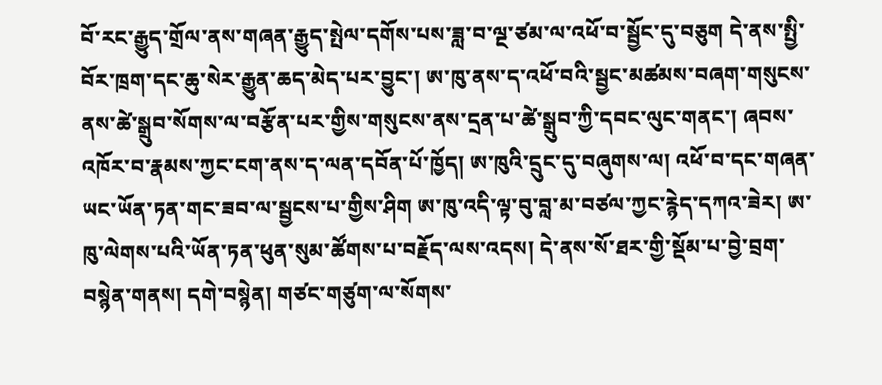བོ་རང་རྒྱུད་གྲོལ་ནས་གཞན་རྒྱུད་སྤེལ་དགོས་པས་ཟླ་བ་ལྔ་ཙམ་ལ་འཕོ་བ་སྦྱོང་དུ་བཅུག དེ་ནས་སྤྱི་བོར་ཁྲག་དང་ཆུ་སེར་རྒྱུན་ཆད་མེད་པར་བྱུང་། ཨ་ཁུ་ནས་ད་འཕོ་བའི་སྦྱང་མཚམས་བཞག་གསུངས་ནས་ཚེ་སྒྲུབ་སོགས་ལ་བརྩོན་པར་གྱིས་གསུངས་ནས་དྲན་པ་ཚེ་སྒྲུབ་ཀྱི་དབང་ལུང་གནང་། ཞབས་འཁོར་བ་རྣམས་ཀྱང་ངག་ནས་ད་ལན་དབོན་པོ་ཁྱོད། ཨ་ཁུའི་དྲུང་དུ་བཞུགས་ལ། འཕོ་བ་དང་གཞན་ཡང་ཡོན་ཏན་གང་ཟབ་ལ་སྦྱངས་པ་གྱིས་ཤིག ཨ་ཁུ་འདི་ལྟ་བུ་བླ་མ་བཙལ་ཀྱང་རྙེད་དཀའ་ཟེར། ཨ་ཁུ་ལེགས་པའི་ཡོན་ཏན་ཕུན་སུམ་ཚོགས་པ་བརྗོད་ལས་འདས། དེ་ནས་སོ་ཐར་གྱི་སྡོམ་པ་བྱེ་བྲག་བསྙེན་གནས། དགེ་བསྙེན། གཙང་གཙུག་ལ་སོགས་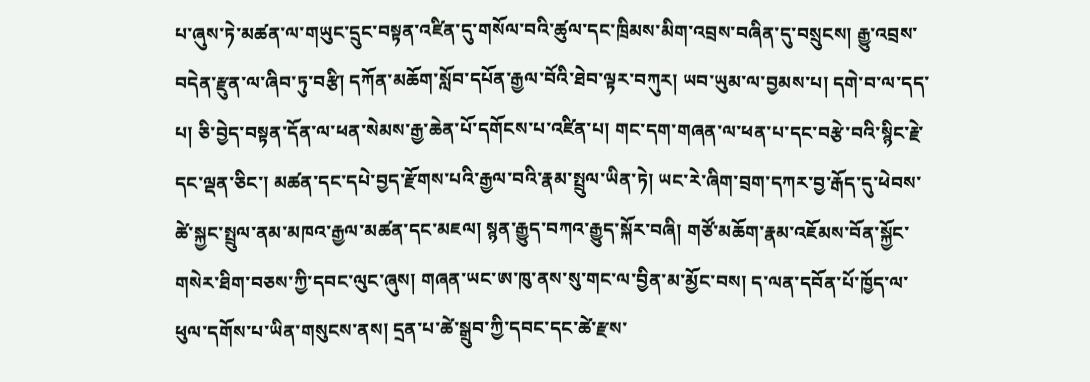པ་ཞུས་ཏེ་མཚན་ལ་གཡུང་དྲུང་བསྟན་འཛིན་དུ་གསོལ་བའི་ཚུལ་དང་ཁྲིམས་མིག་འབྲས་བཞིན་དུ་བསྲུངས། རྒྱུ་འབྲས་བདེན་རྫུན་ལ་ཞིབ་ཏུ་བརྩི། དཀོན་མཆོག་སློབ་དཔོན་རྒྱལ་བོའི་ཐེབ་ལྟར་བཀུར། ཡབ་ཡུམ་ལ་བྱམས་པ། དགེ་བ་ལ་དད་པ། ཅི་བྱེད་བསྟན་དོན་ལ་ཕན་སེམས་རྒྱ་ཆེན་པོ་དགོངས་པ་འཛིན་པ། གང་དག་གཞན་ལ་ཕན་པ་དང་བརྩེ་བའི་སྙིང་རྗེ་དང་ལྡན་ཅིང་། མཚན་དང་དཔེ་བྱད་རྫོགས་པའི་རྒྱལ་བའི་རྣམ་སྤྲུལ་ཡིན་ཏེ། ཡང་རེ་ཞིག་བྲག་དཀར་བྱ་རྒོད་དུ་ཕེབས་ཚེ་སྐྱང་སྤྲུལ་ནམ་མཁའ་རྒྱལ་མཚན་དང་མཇལ། སྙན་རྒྱུད་བཀའ་རྒྱུད་སྐོར་བཞི། གཙོ་མཆོག་རྣམ་འཇོམས་བོན་སྐྱོང་གསེར་ཐིག་བཅས་ཀྱི་དབང་ལུང་ཞུས། གཞན་ཡང་ཨ་ཁུ་ནས་སུ་གང་ལ་བྱིན་མ་མྱོང་བས། ད་ལན་དབོན་པོ་ཁྱོད་ལ་ཕུལ་དགོས་པ་ཡིན་གསུངས་ནས། དྲན་པ་ཚེ་སྒྲུབ་ཀྱི་དབང་དང་ཚེ་རྫས་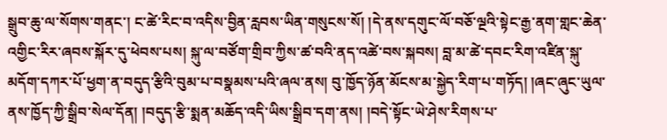སྒྲུབ་ཆུ་ལ་སོགས་གནང་། ང་ཚེ་རིང་བ་འདིས་བྱིན་རླབས་ཡིན་གསུངས་སོ། །དེ་ནས་དགུང་ལོ་བཅོ་ལྔའི་སྟེང་རྒྱ་ནག་གླང་ཆེན་འགྱིང་རིར་ཞབས་སྐོར་དུ་ཕེབས་པས། སྐུ་ལ་བཙོག་གྲིབ་ཀྱིས་ཚ་བའི་ནད་འཚེ་བས་སྐབས། བླ་མ་ཚེ་དབང་རིག་འཛིན་སྐུ་མདོག་དཀར་པོ་ཕྱག་ན་བདུད་རྩིའི་བུམ་པ་བསྣམས་པའི་ཞལ་ནས། བུ་ཁྱོད་ཉོན་མོངས་མ་སྐྱེད་རིག་པ་གཏོད། །ཞང་ཞུང་ཡུལ་ནས་ཁྱོད་ཀྱི་སྒྲིབ་སེལ་དོན། །བདུད་རྩི་སྨན་མཆོད་འདི་ཡིས་སྒྲིབ་དག་ནས། །བདེ་སྟོང་ཡེ་ཤེས་རིགས་པ་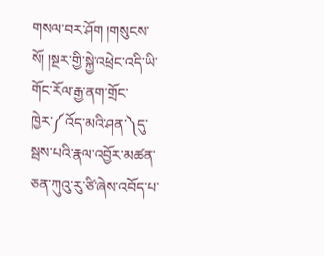གསལ་བར་ཤོག །གསུངས་སོ། །སྔར་གྱི་སྐྱེ་འཕྲེང་འདི་ཡི་གོང་རོལ་རྒྱ་ནག་གྲོང་ཁྱེར་༼འོད་མའི་ཤན་༽དུ་སྦས་པའི་རྣལ་འབྱོར་མཚན་ཅན་ཀུའུ་རུ་ཙི་ཞེས་འབོད་པ་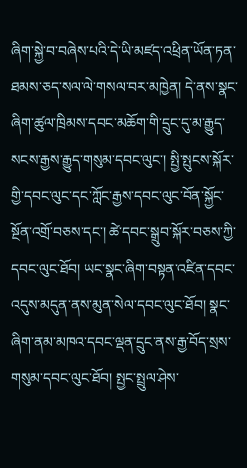ཞིག་སྐྱེ་བ་བཞེས་པའི་དེ་ཡི་མཛད་འཕྲིན་ཡོན་ཏན་ཐམས་ཅད་སལ་ལེ་གསལ་བར་མཁྱེན། དེ་ནས་སྣང་ཞིག་ཚུལ་ཁྲིམས་དབང་མཆོག་གི་དྲུང་དུ་མ་རྒྱུད་སངས་རྒྱས་རྒྱུད་གསུམ་དབང་ལུང་། སྤྱི་སྤུངས་སྐོར་གྱི་དབང་ལུང་དང་ཀློང་རྒྱས་དབང་ལུང་བོན་སྐྱོང་སྔོན་འགྲོ་བཅས་དང་། ཚེ་དབང་སྒྲུབ་སྐོར་བཅས་ཀྱི་དབང་ལུང་ཐོབ། ཡང་སྣང་ཞིག་བསྟན་འཛིན་དབང་འདུས་མདུན་ནས་མུན་སེལ་དབང་ལུང་ཐོབ། སྣང་ཞིག་ནམ་མཁའ་དབང་ལྡན་དྲུང་ནས་རྒྱ་བོད་སྲས་གསུམ་དབང་ལུང་ཐོབ། སྤྱང་སྤྲུལ་ཤེས་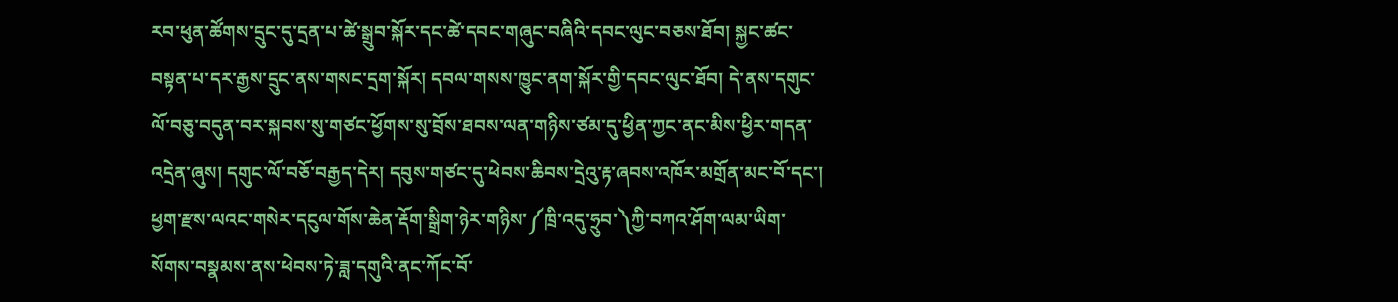རབ་ཕུན་ཚོགས་དྲུང་དུ་དྲན་པ་ཚེ་སྒྲུབ་སྐོར་དང་ཚེ་དབང་གཞུང་བཞིའི་དབང་ལུང་བཅས་ཐོབ། སྐྱང་ཚང་བསྟན་པ་དར་རྒྱས་དྲུང་ནས་གསང་དྲག་སྐོར། དབལ་གསས་ཁྱུང་ནག་སྐོར་གྱི་དབང་ལུང་ཐོབ། དེ་ནས་དགུང་ལོ་བཅུ་བདུན་བར་སྐབས་སུ་གཙང་ཕྱོགས་སུ་བྲོས་ཐབས་ལན་གཉིས་ཙམ་དུ་ཕྱིན་ཀྱང་ནང་མིས་ཕྱིར་གདན་འདྲེན་ཞུས། དགུང་ལོ་བཅོ་བརྒྱད་དེར། དབུས་གཙང་དུ་ཕེབས་ཆིབས་དྲེའུ་རྟ་ཞབས་འཁོར་མགྲོན་མང་བོ་དང་། ཕྱག་རྫས་ལའང་གསེར་དངུལ་གོས་ཆེན་རྡོག་སྒྲིག་ཉེར་གཉིས་༼ཁྲི་འདུ་ཧྲུབ་༽ཀྱི་བཀའ་ཤོག་ལམ་ཡིག་སོགས་བསྣམས་ནས་ཕེབས་ཏེ་ཟླ་དགུའི་ནང་ཀོང་བོ་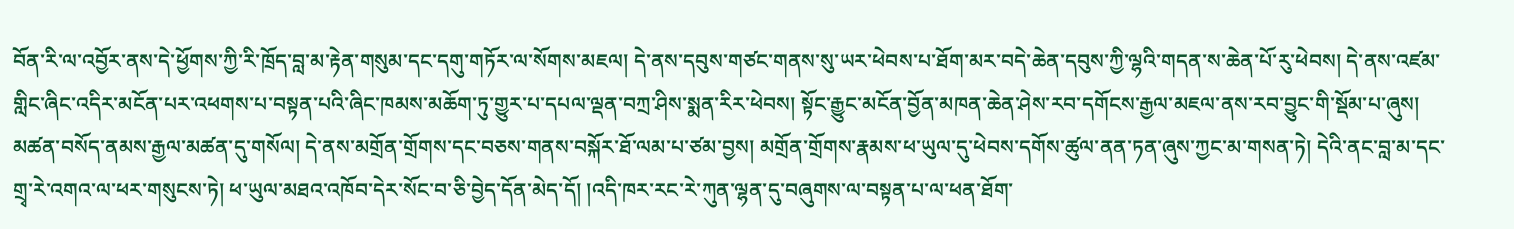བོན་རི་ལ་འབྱོར་ནས་དེ་ཕྱོགས་ཀྱི་རི་ཁྲོད་བླ་མ་རྟེན་གསུམ་དང་དགུ་གཏོར་ལ་སོགས་མཇལ། དེ་ནས་དབུས་གཙང་གནས་སུ་ཡར་ཕེབས་པ་ཐོག་མར་བདེ་ཆེན་དབུས་ཀྱི་ལྷའི་གདན་ས་ཆེན་པོ་རུ་ཕེབས། དེ་ནས་འཛམ་གླིང་ཞིང་འདིར་མངོན་པར་འཕགས་པ་བསྟན་པའི་ཞིང་ཁམས་མཆོག་ཏུ་གྱུར་པ་དཔལ་ལྡན་བཀྲ་ཤིས་སྨན་རིར་ཕེབས། སྟོང་རྒྱུང་མངོན་བྱོན་མཁན་ཆེན་ཤེས་རབ་དགོངས་རྒྱལ་མཇལ་ནས་རབ་བྱུང་གི་སྡོམ་པ་ཞུས། མཚན་བསོད་ནམས་རྒྱལ་མཚན་དུ་གསོལ། དེ་ནས་མགྲོན་གྲོགས་དང་བཅས་གནས་བསྐོར་ཐོ་ལམ་པ་ཙམ་བྱས། མགྲོན་གྲོགས་རྣམས་ཕ་ཡུལ་དུ་ཕེབས་དགོས་ཚུལ་ནན་ཏན་ཞུས་ཀྱང་མ་གསན་ཏེ། དེའི་ནང་བླ་མ་དང་གྲྭ་རེ་འགའ་ལ་ཕར་གསུངས་ཏེ། ཕ་ཡུལ་མཐའ་འཁོབ་དེར་སོང་བ་ཅི་བྱེད་དོན་མེད་དོ། །འདི་ཁར་རང་རེ་ཀུན་ལྷན་དུ་བཞུགས་ལ་བསྟན་པ་ལ་ཕན་ཐོག་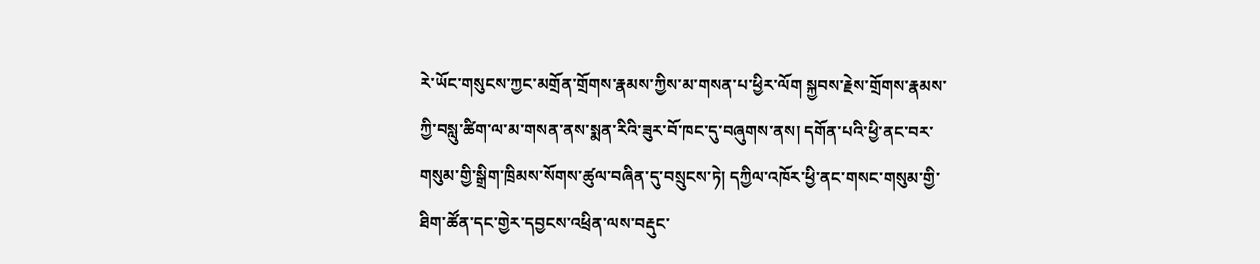རེ་ཡོང་གསུངས་ཀྱང་མགྲོན་གྲོགས་རྣམས་ཀྱིས་མ་གསན་པ་ཕྱིར་ལོག སྐྱབས་རྗེས་གྲོགས་རྣམས་ཀྱི་བསླུ་ཚིག་ལ་མ་གསན་ནས་སྨན་རིའི་ཟུར་བོ་ཁང་དུ་བཞུགས་ནས། དགོན་པའི་ཕྱི་ནང་བར་གསུམ་གྱི་སྒྲིག་ཁྲིམས་སོགས་ཚུལ་བཞིན་དུ་བསྲུངས་ཏེ། དཀྱིལ་འཁོར་ཕྱི་ནང་གསང་གསུམ་གྱི་ཐིག་ཚོན་དང་གྱེར་དབྱངས་འཕྲིན་ལས་བརྡུང་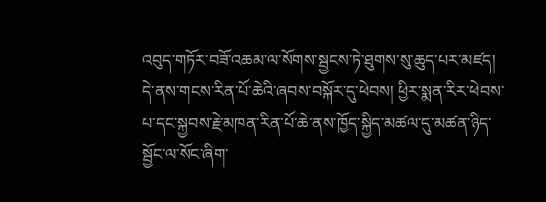འབུད་གཏོར་བཟོ་འཆམ་ལ་སོགས་སྦྱངས་ཏེ་ཐུགས་སུ་ཆུད་པར་མཛད། དེ་ནས་གངས་རིན་པོ་ཆེའི་ཞབས་བསྐོར་དུ་ཕེབས། ཕྱིར་སྨན་རིར་ཕེབས་པ་དང་སྐྱབས་རྗེ་མཁན་རིན་པོ་ཆེ་ནས་ཁྱོད་སྐྱིད་མཚལ་དུ་མཚན་ཉིད་སྦྱོང་ལ་སོང་ཞིག་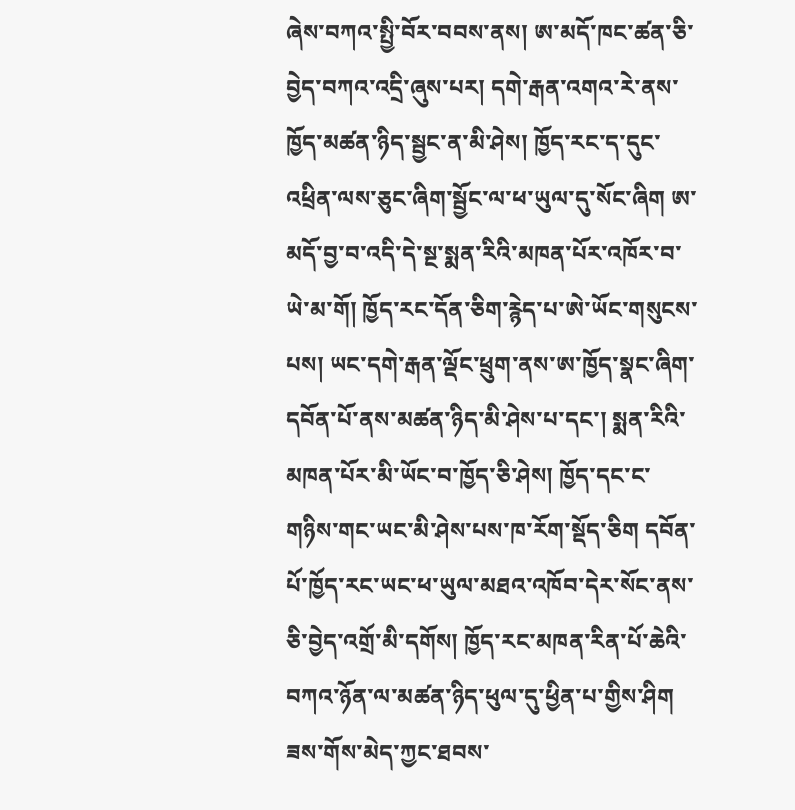ཞེས་བཀའ་སྤྱི་བོར་བབས་ནས། ཨ་མདོ་ཁང་ཚན་ཅི་བྱེད་བཀའ་འདྲི་ཞུས་པར། དགེ་རྒན་འགའ་རེ་ནས་ཁྱོད་མཚན་ཉིད་སྦྱང་ན་མི་ཤེས། ཁྱོད་རང་ད་དུང་འཕྲིན་ལས་ཅུང་ཞིག་སྦྱོང་ལ་ཕ་ཡུལ་དུ་སོང་ཞིག ཨ་མདོ་བྱ་བ་འདི་དེ་སྔ་སྨན་རིའི་མཁན་པོར་འཁོར་བ་ཡེ་མ་གོ། ཁྱོད་རང་དོན་ཅིག་རྙེད་པ་ཨེ་ཡོང་གསུངས་པས། ཡང་དགེ་རྒན་ལྡོང་ཕྲུག་ནས་ཨ་ཁྱོད་སྣང་ཞིག་དབོན་པོ་ནས་མཚན་ཉིད་མི་ཤེས་པ་དང་། སྨན་རིའི་མཁན་པོར་མི་ཡོང་བ་ཁྱོད་ཅི་ཤེས། ཁྱོད་དང་ང་གཉིས་གང་ཡང་མི་ཤེས་པས་ཁ་རོག་སྡོད་ཅིག དབོན་པོ་ཁྱོད་རང་ཡང་ཕ་ཡུལ་མཐའ་འཁོབ་དེར་སོང་ནས་ཅི་བྱེད་འགྲོ་མི་དགོས། ཁྱོད་རང་མཁན་རིན་པོ་ཆེའི་བཀའ་ཉོན་ལ་མཚན་ཉིད་ཕུལ་དུ་ཕྱིན་པ་གྱིས་ཤིག ཟས་གོས་མེད་ཀྱང་ཐབས་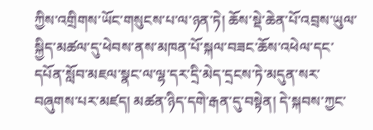ཀྱིས་འགྲིགས་ཡོང་གསུངས་པ་ལ་ཉན་ཏེ། ཆོས་སྡེ་ཆེན་པོ་འབྲས་ཡུལ་སྐྱིད་མཚལ་དུ་ཕེབས་ནས་མཁན་པོ་སྐལ་བཟང་ཆོས་འཕེལ་དང་དཔོན་སློབ་མཇལ་སྣང་ལ་ལྷ་དར་དྲི་མེད་དྲངས་ཏེ་མདུན་སར་བཞུགས་པར་མཛད། མཚན་ཉིད་དགེ་རྒན་དུ་བསྟེན། དེ་སྐབས་ཀྱང་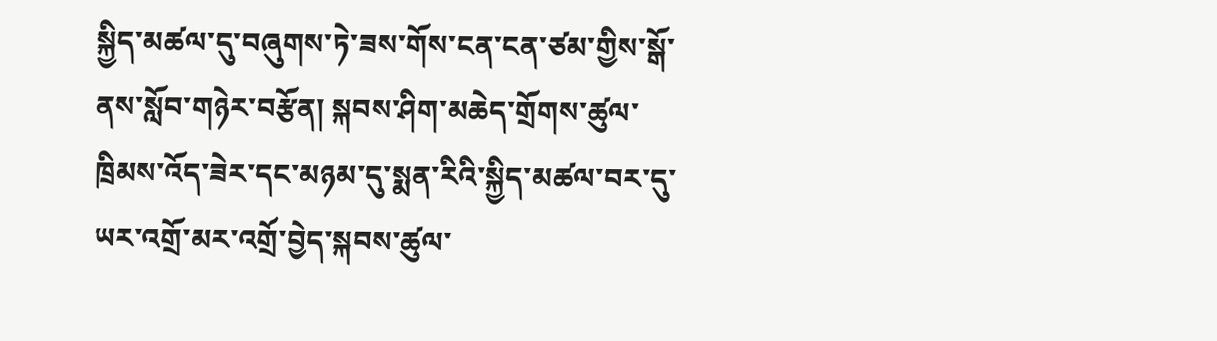སྐྱིད་མཚལ་དུ་བཞུགས་ཏེ་ཟས་གོས་ངན་ངན་ཙམ་གྱིས་སྒོ་ནས་སློབ་གཉེར་བརྩོན། སྐབས་ཤིག་མཆེད་གྲོགས་ཚུལ་ཁྲིམས་འོད་ཟེར་དང་མཉམ་དུ་སྨན་རིའི་སྐྱིད་མཚལ་བར་དུ་ཡར་འགྲོ་མར་འགྲོ་བྱེད་སྐབས་ཚུལ་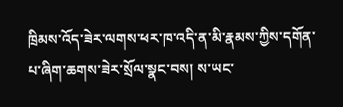ཁྲིམས་འོད་ཟེར་ལགས་ཕར་ཁ་འདི་ན་མི་རྣམས་ཀྱིས་དགོན་པ་ཞིག་ཆགས་ཟེར་སྲོལ་སྣང་བས། ས་ཡང་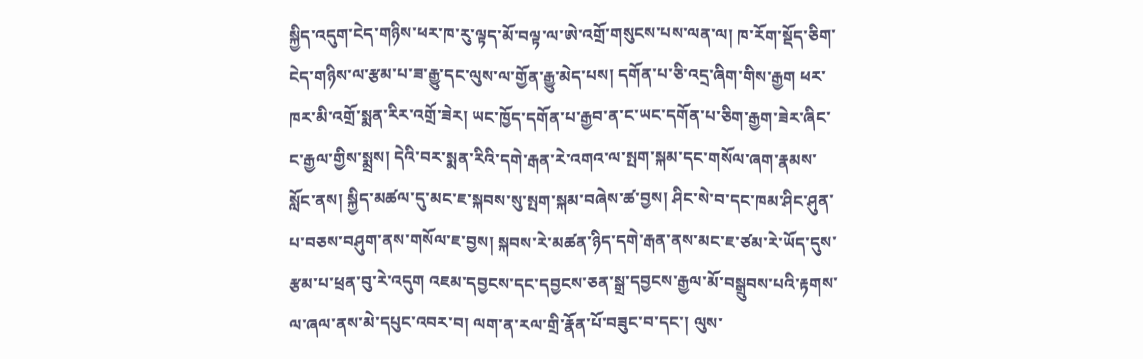སྐྱིད་འདུག་ངེད་གཉིས་ཕར་ཁ་རུ་ལྟད་མོ་བལྟ་ལ་ཨེ་འགྲོ་གསུངས་པས་ལན་ལ། ཁ་རོག་སྡོད་ཅིག་ངེད་གཉིས་ལ་རྩམ་པ་ཟ་རྒྱུ་དང་ལུས་ལ་གྱོན་རྒྱུ་མེད་པས། དགོན་པ་ཅི་འདྲ་ཞིག་གིས་རྒྱག ཕར་ཁར་མི་འགྲོ་སྨན་རིར་འགྲོ་ཟེར། ཡང་ཁྱོད་དགོན་པ་རྒྱབ་ན་ང་ཡང་དགོན་པ་ཅིག་རྒྱག་ཟེར་ཞིང་ང་རྒྱལ་གྱིས་སྨྲས། དེའི་བར་སྨན་རིའི་དགེ་རྒན་རེ་འགའ་ལ་སྤག་སྐམ་དང་གསོལ་ཞག་རྣམས་སློང་ནས། སྐྱིད་མཚལ་དུ་མང་ཇ་སྐབས་སུ་སྤག་སྐམ་བཞེས་ཚ་བྱས། ཤིང་སེ་བ་དང་ཁམ་ཤིང་ཤུན་པ་བཅས་བཤུག་ནས་གསོལ་ཇ་བྱས། སྐབས་རེ་མཚན་ཉིད་དགེ་རྒན་ནས་མང་ཇ་ཙམ་རེ་ཡོད་དུས་རྩམ་པ་ཕྲན་བུ་རེ་འདུག འཇམ་དབྱངས་དང་དབྱངས་ཅན་སྒྲ་དབྱངས་རྒྱལ་མོ་བསྒྲུབས་པའི་རྟགས་ལ་ཞལ་ནས་མེ་དཔུང་འབར་བ། ལག་ན་རལ་གྲི་རྣོན་པོ་བཟུང་བ་དང་། ལུས་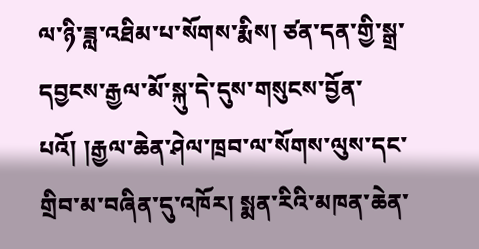ལ་ཉི་ཟླ་འཐིམ་པ་སོགས་རྨིས། ཙན་དན་གྱི་སྒྲ་དབྱངས་རྒྱལ་མོ་སྐུ་དེ་དུས་གསུངས་བྱོན་པའོ། །རྒྱལ་ཆེན་ཤེལ་ཁྲབ་ལ་སོགས་ལུས་དང་གྲིབ་མ་བཞིན་དུ་འཁོར། སྨན་རིའི་མཁན་ཆེན་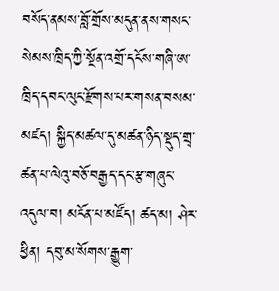བསོད་ནམས་བློ་གྲོས་མདུན་ནས་གསང་སེམས་ཁྲིད་ཀྱི་སྔོན་འགྲོ་དངོས་གཞི་ཨ་ཁྲིད་དབང་ལུང་རྫོགས་པར་གསན་བསམ་མཛད། སྐྱིད་མཚལ་དུ་མཚན་ཉིད་སྡུད་གྲྭ་ཚན་པ་ལེའུ་བཅོ་བརྒྱད་དང་རྩ་གཞུང་འདུལ་བ། མངོན་པ་མཛོད། ཚད་མ། ཤེར་ཕྱིན། དབུ་མ་སོགས་རྒྱུག་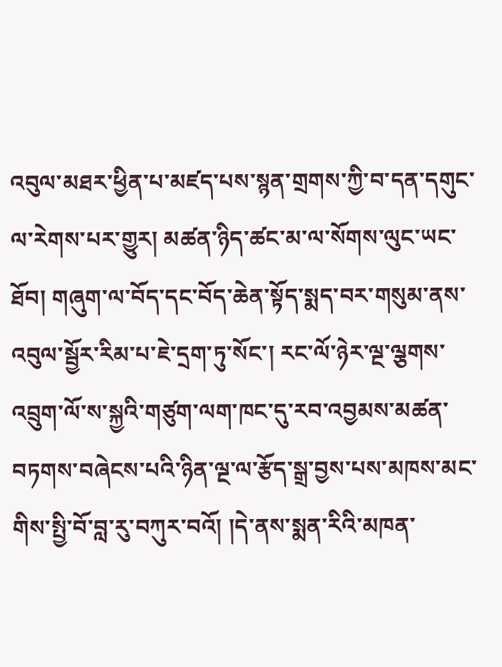འབུལ་མཐར་ཕྱིན་པ་མཛད་པས་སྙན་གྲགས་ཀྱི་བ་དན་དགུང་ལ་རེགས་པར་གྱུར། མཚན་ཉིད་ཚང་མ་ལ་སོགས་ལུང་ཡང་ཐོབ། གཞུག་ལ་བོད་དང་བོད་ཆེན་སྟོད་སྨད་བར་གསུམ་ནས་འབུལ་སྦྱོར་རིམ་པ་ཇེ་དྲག་ཏུ་སོང་། རང་ལོ་ཉེར་ལྔ་ལྕགས་འབྲུག་ལོ་ས་སྐྱའི་གཙུག་ལག་ཁང་དུ་རབ་འབྱམས་མཚན་བཏགས་བཞེངས་པའི་ཉིན་ལྔ་ལ་རྩོད་སྒྲ་བྱས་པས་མཁས་མང་གིས་སྤྱི་བོ་བླ་རུ་བཀུར་བའོ། །དེ་ནས་སྨན་རིའི་མཁན་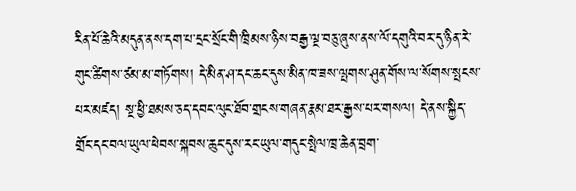རིན་པོ་ཆེའི་མདུན་ནས་དག་པ་དྲང་སྲོང་གི་ཁྲིམས་ཉིས་བརྒྱ་ལྔ་བཅུ་ཞུས་ནས་ལོ་དགུའི་བར་དུ་ཉིན་རེ་གུང་ཚིགས་ཙམ་མ་གཏོགས། དེ་མིན་ཤ་དང་ཆང་དུས་མིན་ཁ་ཟས་ལྤགས་ཤུན་གོས་ལ་སོགས་སྤངས་པར་མཛད། སྔ་ཕྱི་ཐམས་ཅད་དབང་ལུང་ཐོབ་གྲངས་གཞན་རྣམ་ཐར་རྒྱས་པར་གསལ། དེ་ནས་སྐྱིད་གྲོང་དང་བལ་ཡུལ་ཕེབས་སྐབས་ཆུང་དུས་རང་ཡུལ་གདུང་སྤེལ་ཁྲ་ཆེན་བྲག་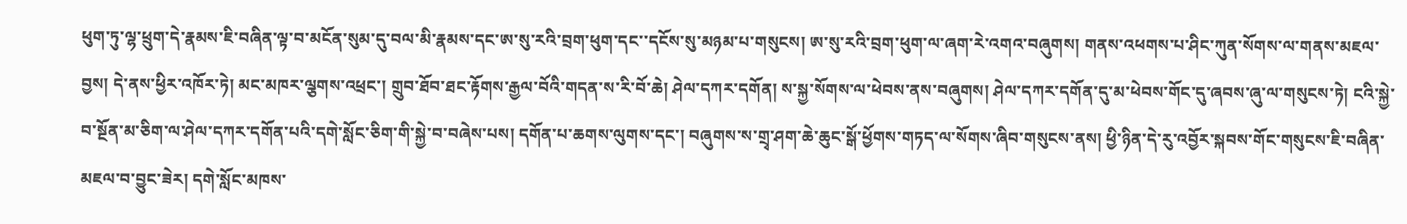ཕུག་ཏུ་ལྷ་ཕྲུག་དེ་རྣམས་ཇི་བཞིན་ལྟ་བ་མངོན་སུམ་དུ་བལ་མི་རྣམས་དང་ཨ་སུ་རའི་བྲག་ཕུག་དང་་དངོས་སུ་མཉམ་པ་གསུངས། ཨ་སུ་རའི་བྲག་ཕུག་ལ་ཞག་རེ་འགའ་བཞུགས། གནས་འཕགས་པ་ཤིང་ཀུན་སོགས་ལ་གནས་མཇལ་བྱས། དེ་ནས་ཕྱིར་འཁོར་ཏེ། མང་མཁར་ལྕགས་འཕྲང་། གྲུབ་ཐོབ་ཐང་རྟོགས་རྒྱལ་བོའི་གདན་ས་རི་བོ་ཆེ། ཤེལ་དཀར་དགོན། ས་སྐྱ་སོགས་ལ་ཕེབས་ནས་བཞུགས། ཤེལ་དཀར་དགོན་དུ་མ་ཕེབས་གོང་དུ་ཞབས་ཞུ་ལ་གསུངས་ཏེ། ངའི་སྐྱེ་བ་སྔོན་མ་ཅིག་ལ་ཤེལ་དཀར་དགོན་པའི་དགེ་སློང་ཅིག་གི་སྐྱེ་བ་བཞེས་པས། དགོན་པ་ཆགས་ལུགས་དང་། བཞུགས་ས་གྲྭ་ཤག་ཆེ་ཆུང་སྒོ་ཕྱོགས་གཏད་ལ་སོགས་ཞིབ་གསུངས་ནས། ཕྱི་ཉིན་དེ་རུ་འབྱོར་སྐབས་གོང་གསུངས་ཇི་བཞིན་མཇལ་བ་བྱུང་ཟེར། དགེ་སློང་མཁས་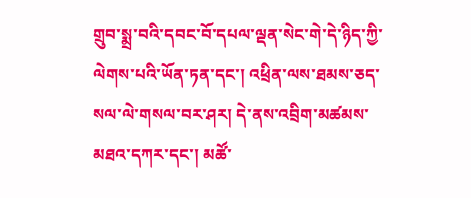གྲུབ་སྨྲ་བའི་དབང་བོ་དཔལ་ལྡན་སེང་གེ་དེ་ཉིད་ཀྱི་ལེགས་པའི་ཡོན་ཏན་དང་། འཕྲིན་ལས་ཐམས་ཅད་སལ་ལེ་གསལ་བར་ཤར། དེ་ནས་འབྲིག་མཚམས་མཐའ་དཀར་དང་། མཚོ་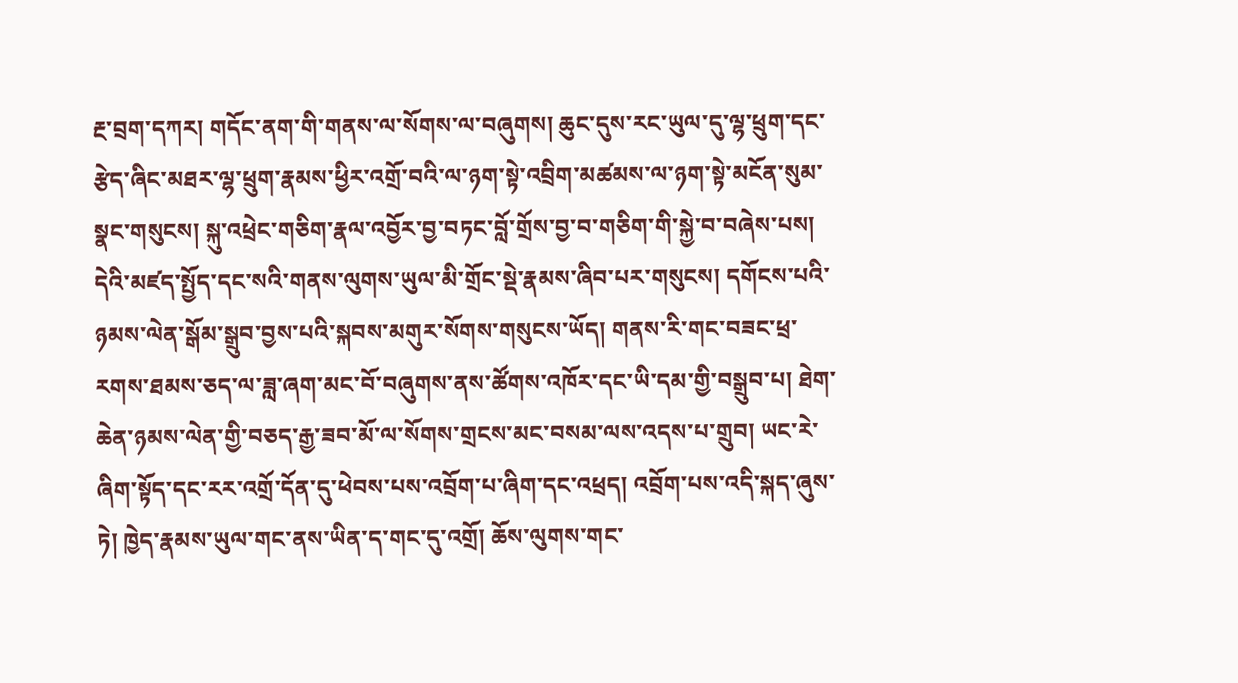རྔ་བྲག་དཀར། གདོང་ནག་གི་གནས་ལ་སོགས་ལ་བཞུགས། ཆུང་དུས་རང་ཡུལ་དུ་ལྷ་ཕྲུག་དང་རྩེད་ཞིང་མཐར་ལྷ་ཕྲུག་རྣམས་ཕྱིར་འགྲོ་བའི་ལ་ཉག་སྟེ་འབྲིག་མཚམས་ལ་ཉག་སྟེ་མངོན་སུམ་སྣང་གསུངས། སྐུ་འཕྲེང་གཅིག་རྣལ་འབྱོར་བྱ་བཏང་བློ་གྲོས་བྱ་བ་གཅིག་གི་སྐྱེ་བ་བཞེས་པས། དེའི་མཛད་སྤྱོད་དང་སའི་གནས་ལུགས་ཡུལ་མི་གྲོང་སྡེ་རྣམས་ཞིབ་པར་གསུངས། དགོངས་པའི་ཉམས་ལེན་སྒོམ་སྒྲུབ་བྱས་པའི་སྐབས་མགུར་སོགས་གསུངས་ཡོད། གནས་རི་གང་བཟང་ཕྲ་རགས་ཐམས་ཅད་ལ་ཟླ་ཞག་མང་བོ་བཞུགས་ནས་ཚོགས་འཁོར་དང་ཡི་དམ་གྱི་བསྒྲུབ་པ། ཐེག་ཆེན་ཉམས་ལེན་གྱི་བཅད་རྒྱ་ཟབ་མོ་ལ་སོགས་གྲངས་མང་བསམ་ལས་འདས་པ་གྲུབ། ཡང་རེ་ཞིག་སྟོད་དང་རར་འགྲོ་དོན་དུ་ཕེབས་པས་འབྲོག་པ་ཞིག་དང་འཕྲད། འབྲོག་པས་འདི་སྐད་ཞུས་ཏེ། ཁྱེད་རྣམས་ཡུལ་གང་ནས་ཡིན་ད་གང་དུ་འགྲོ། ཆོས་ལུགས་གང་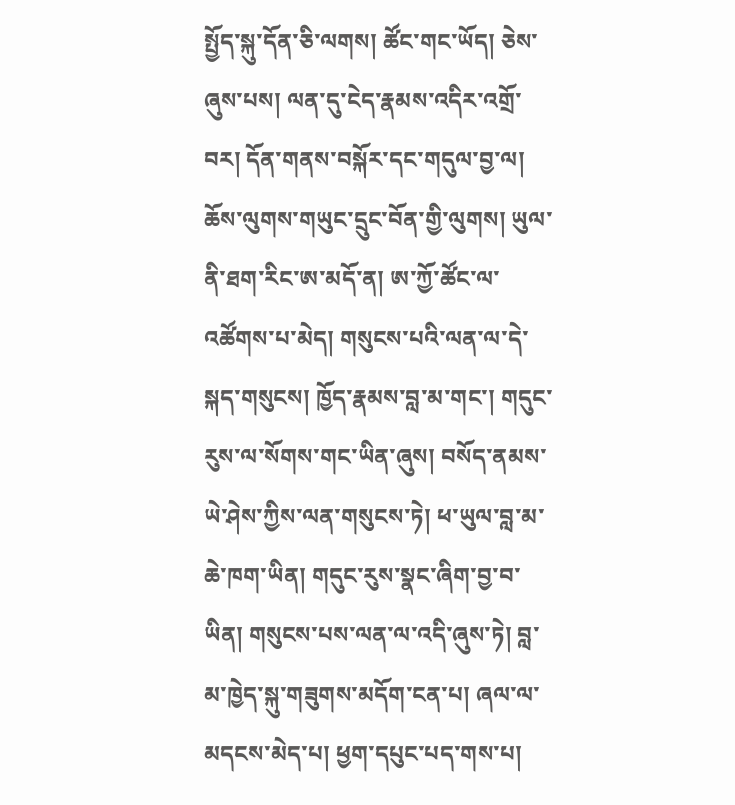སྤྱོད་སྐུ་དོན་ཅི་ལགས། ཚོང་གང་ཡོད། ཅེས་ཞུས་པས། ལན་དུ་ངེད་རྣམས་འདིར་འགྲོ་བར། དོན་གནས་བསྐོར་དང་གདུལ་བྱ་ལ། ཆོས་ལུགས་གཡུང་དྲུང་བོན་གྱི་ལུགས། ཡུལ་ནི་ཐག་རིང་ཨ་མདོ་ན། ཨ་ཀྱོ་ཚོང་ལ་འཚོགས་པ་མེད། གསུངས་པའི་ལན་ལ་དེ་སྐད་གསུངས། ཁྱོད་རྣམས་བླ་མ་གང་། གདུང་རུས་ལ་སོགས་གང་ཡིན་ཞུས། བསོད་ནམས་ཡེ་ཤེས་ཀྱིས་ལན་གསུངས་ཏེ། ཕ་ཡུལ་བླ་མ་ཆེ་ཁག་ཡིན། གདུང་རུས་སྣང་ཞིག་བྱ་བ་ཡིན། གསུངས་པས་ལན་ལ་འདི་ཞུས་ཏེ། བླ་མ་ཁྱེད་སྐུ་གཟུགས་མདོག་ངན་པ། ཞལ་ལ་མདངས་མེད་པ། ཕྱག་དཔུང་པད་གས་པ།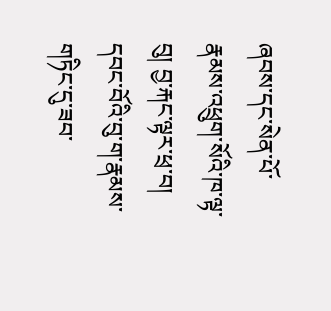ཞབས་དང་སེན་པོ་རྣམས་འཕྲུག་སོའི་ཁ་ལྟ་བུ། བྱ་རྐང་ལྟར་ཕྲ་བ། དབང་བོའི་བུ་ག་རྣམས་གཏིང་དུ་ཟབ་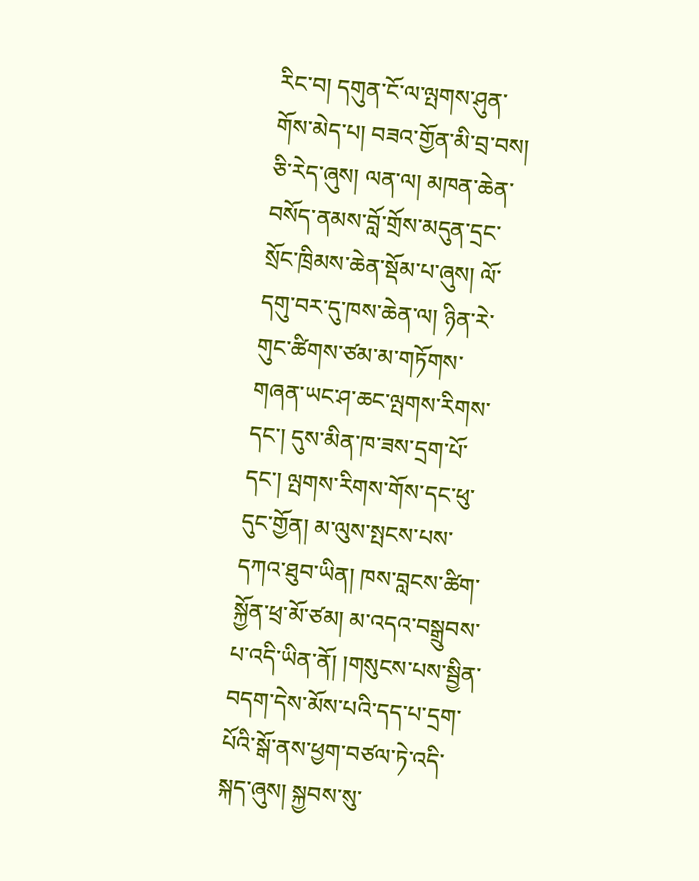རིང་བ། དགུན་ངོ་ལ་ལྤགས་ཤུན་གོས་མེད་པ། བཟའ་གྱོན་མི་བྲ་བས། ཅི་རེད་ཞུས། ལན་ལ། མཁན་ཆེན་བསོད་ནམས་བློ་གྲོས་མདུན་དྲང་སྲོང་ཁྲིམས་ཆེན་སྡོམ་པ་ཞུས། ལོ་དགུ་བར་དུ་ཁས་ཆེན་ལ། ཉིན་རེ་གུང་ཚིགས་ཙམ་མ་གཏོགས་གཞན་ཡང་ཤ་ཆང་ལྤགས་རིགས་དང་། དུས་མིན་ཁ་ཟས་དྲག་པོ་དང་། ལྤགས་རིགས་གོས་དང་ཕུ་དུང་གྱོན། མ་ལུས་སྤངས་པས་དཀའ་ཐུབ་ཡིན། ཁས་བླངས་ཚིག་སྐྱོན་ཕྲ་མོ་ཙམ། མ་འདའ་བསྒྲུབས་པ་འདི་ཡིན་ནོ། །གསུངས་པས་སྦྱིན་བདག་དེས་མོས་པའི་དད་པ་དྲག་པོའི་སྒོ་ནས་ཕྱག་བཙལ་ཏེ་འདི་སྐད་ཞུས། སྐྱབས་སུ་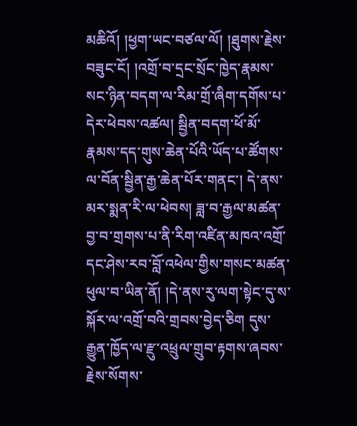མཆིའོ། །ཕྱག་ཡང་བཙལ་ལོ། །ཐུགས་རྗེས་བཟུང་ངོ། །འགྲོ་བ་དྲང་སྲོང་ཁྱེད་རྣམས་སང་ཉིན་བདག་ལ་རིམ་གྲོ་ཞིག་དགོས་པ་དེར་ཕེབས་འཚལ། སྦྱིན་བདག་ཕོ་མོ་རྣམས་དད་གུས་ཆེན་པོའི་ཡོད་པ་ཚོགས་ལ་བོན་སྦྱིན་རྒྱ་ཆེན་པོར་གནང་། དེ་ནས་མར་སྨན་རི་ལ་ཕེབས། ཟླ་བ་རྒྱལ་མཚན་བྱ་བ་གྲགས་པ་ནི་རིག་འཛིན་མཁའ་འགྲོ་དང་ཤེས་རབ་བློ་འཕེལ་གྱིས་གསང་མཚན་ཕུལ་བ་ཡིན་ནོ། །དེ་ནས་རུ་ལག་སྟེང་དུ་ས་སྐོར་ལ་འགྲོ་བའི་གྲབས་བྱེད་ཅིག དུས་རྒྱུན་ཁྱོད་ལ་རྫུ་འཕྲུལ་གྲུབ་རྟགས་ཞབས་རྗེས་སོགས་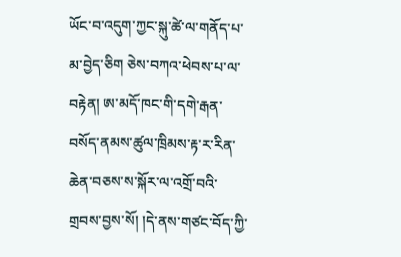ཡོང་བ་འདུག་ཀྱང་སྐུ་ཚེ་ལ་གནོད་པ་མ་བྱེད་ཅིག ཅེས་བཀའ་ཕེབས་པ་ལ་བརྟེན། ཨ་མདོ་ཁང་གི་དགེ་རྒན་བསོད་ནམས་ཚུལ་ཁྲིམས་རྟ་ར་རིན་ཆེན་བཅས་ས་སྐོར་ལ་འགྲོ་བའི་གྲབས་བྱས་སོ། །དེ་ནས་གཙང་བོད་ཀྱི་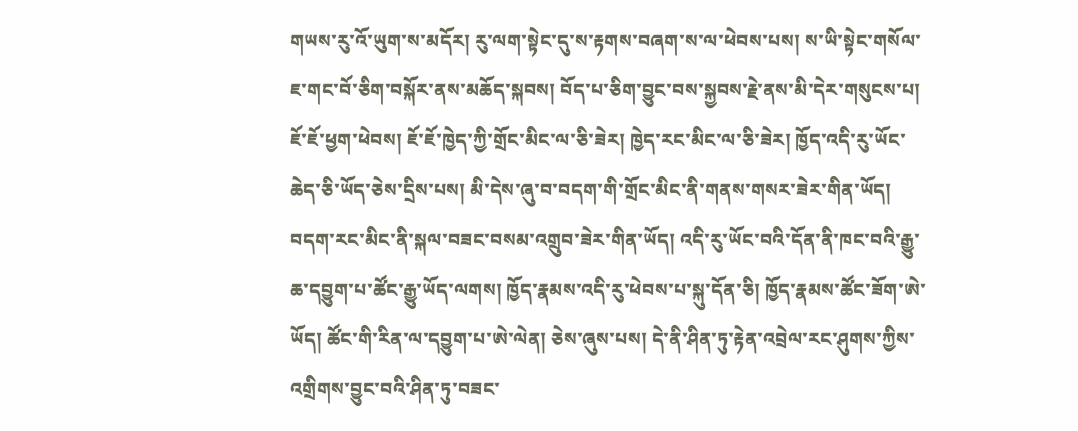གཡས་རུ་འོ་ཡུག་ས་མདོར། རུ་ལག་སྟེང་དུ་ས་རྟགས་བཞག་ས་ལ་ཕེབས་པས། ས་ཡི་སྟེང་གསོལ་ཇ་གང་བོ་ཅིག་བསྐོར་ནས་མཆོད་སྐབས། བོད་པ་ཅིག་བྱུང་བས་སྐྱབས་རྗེ་ནས་མི་དེར་གསུངས་པ། ཇོ་ཇོ་ཕྱག་ཕེབས། ཇོ་ཇོ་ཁྱེད་ཀྱི་གྲོང་མིང་ལ་ཅི་ཟེར། ཁྱེད་རང་མིང་ལ་ཅི་ཟེར། ཁྱོད་འདི་རུ་ཡོང་ཆེད་ཅི་ཡོད་ཅེས་དྲིས་པས། མི་དེས་ཞུ་བ་བདག་གི་གྲོང་མིང་ནི་གནས་གསར་ཟེར་གིན་ཡོད། བདག་རང་མིང་ནི་སྐལ་བཟང་བསམ་འགྲུབ་ཟེར་གིན་ཡོད། འདི་རུ་ཡོང་བའི་དོན་ནི་ཁང་བའི་རྒྱུ་ཆ་དབྱུག་པ་ཚོང་རྒྱུ་ཡོད་ལགས། ཁྱོད་རྣམས་འདི་རུ་ཕེབས་པ་སྐུ་དོན་ཅི། ཁྱོད་རྣམས་ཚོང་ཟོག་ཨེ་ཡོད། ཚོང་གི་རིན་ལ་དབྱུག་པ་ཨེ་ལེན། ཅེས་ཞུས་པས། དེ་ནི་ཤིན་ཏུ་རྟེན་འབྲེལ་རང་ཤུགས་ཀྱིས་འགྲིགས་བྱུང་བའི་ཤིན་ཏུ་བཟང་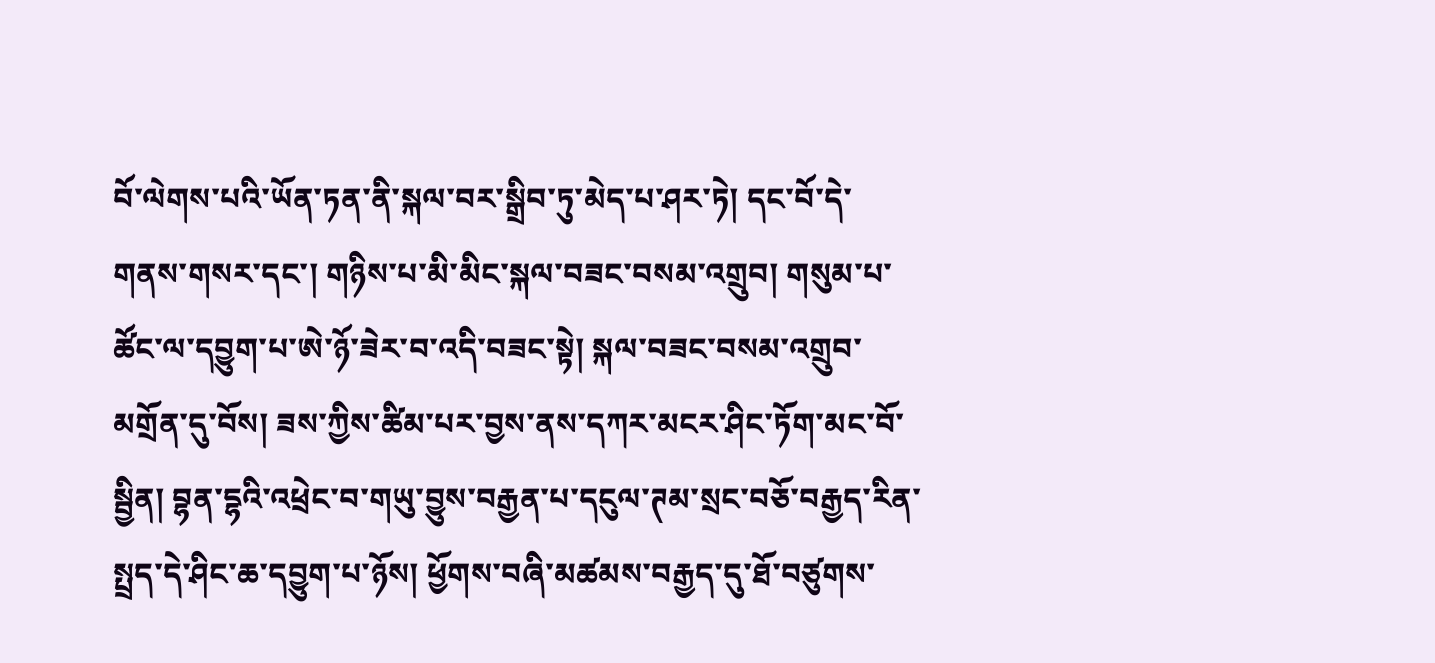བོ་ལེགས་པའི་ཡོན་ཏན་ནི་སྐལ་བར་སྒྲིབ་ཏུ་མེད་པ་ཤར་ཏེ། དང་བོ་དེ་གནས་གསར་དང་། གཉིས་པ་མི་མིང་སྐལ་བཟང་བསམ་འགྲུབ། གསུམ་པ་ཚོང་ལ་དབྱུག་པ་ཨེ་ཉོ་ཟེར་བ་འདི་བཟང་སྟེ། སྐལ་བཟང་བསམ་འགྲུབ་མགྲོན་དུ་བོས། ཟས་ཀྱིས་ཚིམ་པར་བྱས་ནས་དཀར་མངར་ཤིང་ཏོག་མང་བོ་སྦྱིན། བྷན་དྷའི་འཕྲེང་བ་གཡུ་བྱུས་བརྒྱན་པ་དངུལ་ཊམ་སྲང་བཅོ་བརྒྱད་རིན་སྤྲད་དེ་ཤིང་ཆ་དབྱུག་པ་ཉོས། ཕྱོགས་བཞི་མཚམས་བརྒྱད་དུ་ཐོ་བཙུགས་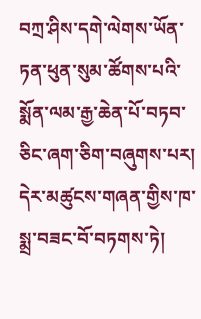བཀྲ་ཤིས་དགེ་ལེགས་ཡོན་ཏན་ཕུན་སུམ་ཚོགས་པའི་སྨོན་ལམ་རྒྱ་ཆེན་པོ་བཏབ་ཅིང་ཞག་ཅིག་བཞུགས་པར། དེར་མཚུངས་གཞན་གྱིས་ཁ་སྨྲ་བཟང་བོ་བཏགས་ཏེ།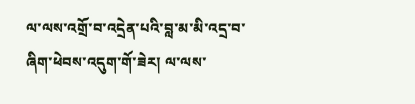ལ་ལས་འགྲོ་བ་འདྲེན་པའི་བླ་མ་མི་འདྲ་བ་ཞིག་ཕེབས་འདུག་གོ་ཟེར། ལ་ལས་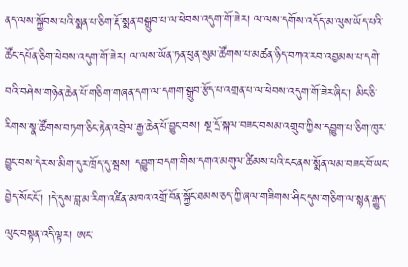ནད་ལས་སྐྱོབས་པའི་སྨན་པ་ཅིག་རྡོ་སྨན་བསྒྲུབ་པ་ལ་ཕེབས་འདུག་གོ་ཟེར། ལ་ལས་དགོས་འདོད་མ་ལུས་ཡོད་པའི་ཚོང་དཔོན་ཅིག་ཕེབས་འདུག་གོ་ཟེར། ལ་ལས་ཡོན་ཏན་ཕུན་སུམ་ཚོགས་པ་མཚན་ཉིད་བཀའ་རབ་འབྱམས་པ་དགེ་བའི་བཤེས་གཉེན་ཆེན་པོ་གཅིག་གཞན་དག་ལ་དགག་སྒྲུབ་རྩོད་པ་འགྲན་པ་ལ་ཕེབས་འདུག་གོ་ཟེར་ཞིང་། མིང་ཅི་རིགས་སྣ་ཚོགས་བཏག་ཅིང་རྟེན་འབྲེལ་རྒྱ་ཆེན་པོ་བྱུང་བས། སྔ་དྲོ་སྐལ་བཟང་བསམ་འགྲུབ་ཀྱིས་དབྱུག་པ་ཅིག་ཁུར་བྱུང་བས་དེར་ས་མིག་དུར་ཁྲོད་དུ་སྦས། དབྱུག་བདག་གིས་དགའ་མགུལ་ཚིམས་པའི་ངང་ནས་སྨོན་ལམ་བཟང་བོ་ཡང་བྱེད་སོང་ངོ་། །དེ་དུས་བླ་མ་རིག་འཛིན་མཁའ་འགྲོ་བོན་སྐྱོང་ཐམས་ཅད་ཀྱི་ཞལ་གཟིགས་ཤིང་དུས་གཅིག་ལ་སྙན་རྒྱུད་ལུང་བསྟན་འདི་ལྟར། ཨང་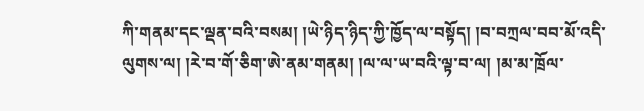ཀི་གནམ་དང་ལྡན་བའི་བསམ། །ཡེ་ཉིད་ཉིད་ཀྱི་ཁྱོད་ལ་བསྟོད། །བ་བཀྲལ་བབ་མོ་འདི་ལུགས་ལ། །རེ་བ་གོ་ཅིག་ཨེ་ནམ་གནམ། །ལ་ལ་ཡ་བའི་ལྟ་བ་ལ། །མ་མ་ཁྲོལ་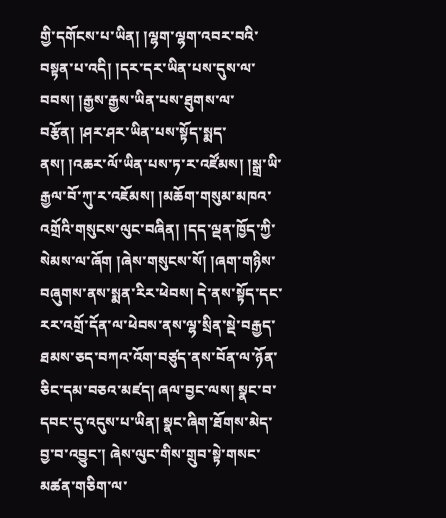གྱི་དགོངས་པ་ཡིན། །ལྷག་ལྷག་འབར་བའི་བསྟན་པ་འདི། །དར་དར་ཡིན་པས་དུས་ལ་བབས། །རྒྱས་རྒྱས་ཡིན་པས་ཐུགས་ལ་བརྩོན། །ཤར་ཤར་ཡིན་པས་སྟོད་སྨད་ནས། །འཆར་ལོ་ཡིན་པས་ཏ་ར་འཛོམས། །སྒྲ་ཡི་རྒྱལ་བོ་ཀུ་ར་འཇོམས། །མཆོག་གསུམ་མཁའ་འགྲོའི་གསུངས་ལུང་བཞིན། །དད་ལྡན་ཁྱོད་ཀྱི་སེམས་ལ་ཞོག །ཞེས་གསུངས་སོ། །ཞག་གཉིས་བཞུགས་ནས་སྨན་རིར་ཕེབས། དེ་ནས་སྟོད་དང་རར་འགྲོ་དོན་ལ་ཕེབས་ནས་ལྷ་སྲིན་སྡེ་བརྒྱད་ཐམས་ཅད་བཀའ་འོག་བཙུད་ནས་བོན་ལ་ཉོན་ཅིང་དམ་བཅའ་མཛད། ཞལ་བྱང་ལས། སྣང་བ་དབང་དུ་འདུས་པ་ཡིན། སྣང་ཞིག་ཐོགས་མེད་བྱ་བ་འབྱུང་། ཞེས་ལུང་གིས་གྲུབ་སྟེ་གསང་མཚན་གཅིག་ལ་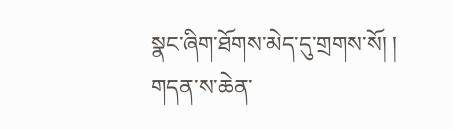སྣང་ཞིག་ཐོགས་མེད་དུ་གྲགས་སོ། །
གདན་ས་ཆེན་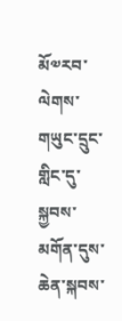མོ༧རབ་ལེགས་གཡུང་དྲུང་གླིང་དུ་སྐྱབས་མགོན་དུས་ཆེན་སྐབས་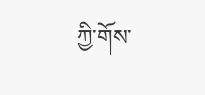ཀྱི་གོས་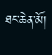ཐང་ཆེན་མོ།